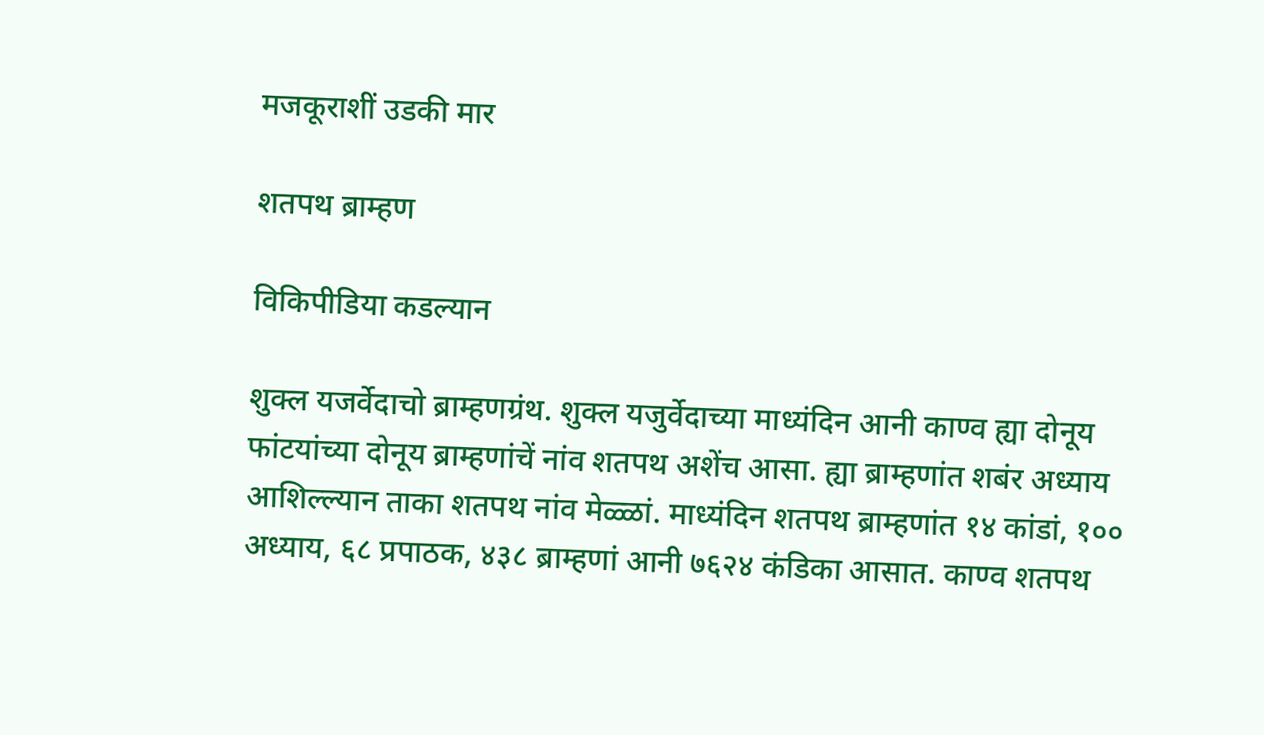मजकूराशीं उडकी मार

शतपथ ब्राम्हण

विकिपीडिया कडल्यान

शुक्ल यजर्वेदाचो ब्राम्हणग्रंथ. शुक्ल यजुर्वेदाच्या माध्यंदिन आनी काण्व ह्या दोनूय फांटयांच्या दोनूय ब्राम्हणांचें नांव शतपथ अशेंच आसा. ह्या ब्राम्हणांत शबंर अध्याय आशिल्ल्यान ताका शतपथ नांव मेळ्ळां. माध्यंदिन शतपथ ब्राम्हणांत १४ कांडां, १०० अध्याय, ६८ प्रपाठक, ४३८ ब्राम्हणां आनी ७६२४ कंडिका आसात. काण्व शतपथ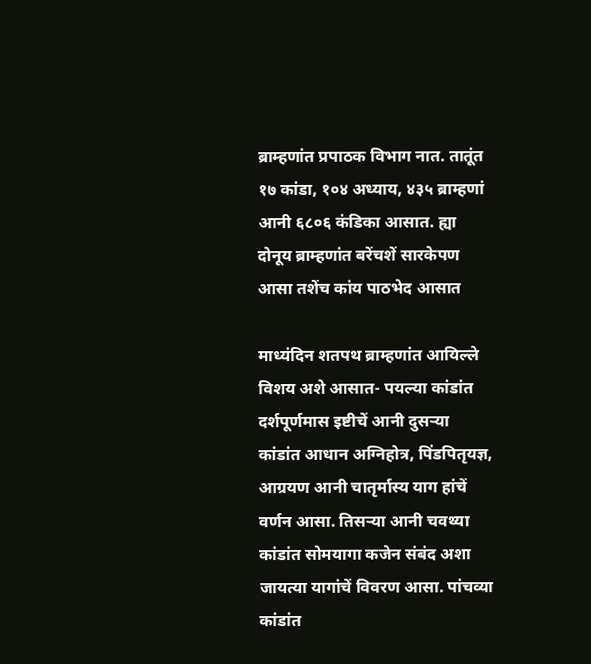ब्राम्हणांत प्रपाठक विभाग नात. तातूंत १७ कांडा, १०४ अध्याय, ४३५ ब्राम्हणां आनी ६८०६ कंडिका आसात. ह्या दोनूय ब्राम्हणांत बरेंचशें सारकेपण आसा तशेंच कांय पाठभेद आसात

माध्यंदिन शतपथ ब्राम्हणांत आयिल्ले विशय अशे आसात- पयल्या कांडांत दर्शपूर्णमास इष्टीचें आनी दुसऱ्या कांडांत आधान अग्निहोत्र, पिंडपितृयज्ञ, आग्रयण आनी चातृर्मास्य याग हांचें वर्णन आसा. तिसऱ्या आनी चवथ्या कांडांत सोमयागा कजेन संबंद अशा जायत्या यागांचें विवरण आसा. पांचव्या कांडांत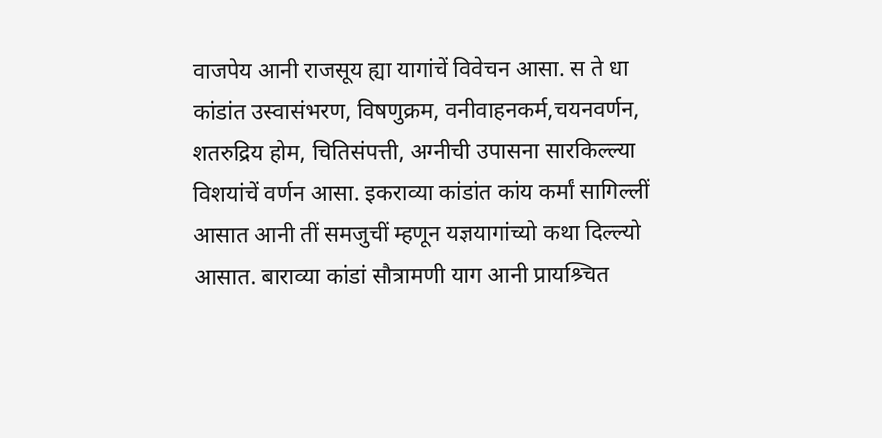वाजपेय आनी राजसूय ह्या यागांचें विवेचन आसा. स ते धा कांडांत उस्वासंभरण, विषणुक्रम, वनीवाहनकर्म,चयनवर्णन, शतरुद्रिय होम, चितिसंपत्ती, अग्नीची उपासना सारकिल्ल्या विशयांचें वर्णन आसा. इकराव्या कांडांत कांय कर्मां सागिल्लीं आसात आनी तीं समजुचीं म्हणून यज्ञयागांच्यो कथा दिल्ल्यो आसात. बाराव्या कांडां सौत्रामणी याग आनी प्रायश्र्चित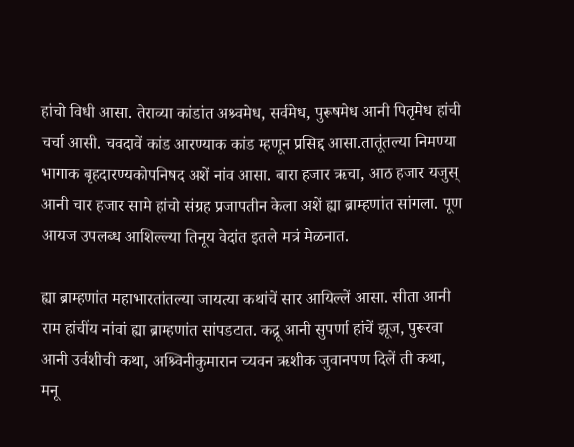हांचो विधी आसा. तेराव्या कांडांत अश्र्वमेध, सर्वमेध, पुरूषमेध आनी पितृमेध हांची चर्चा आसी. चवदावें कांड आरण्याक कांड म्हणून प्रसिद्द आसा.तातूंतल्या निमण्या भागाक बृहदारण्यकोपनिषद अशें नांव आसा. बारा हजार ऋचा, आठ हजार यजुस् आनी चार हजार सामे हांचो संग्रह प्रजापतीन केला अशें ह्या ब्राम्हणांत सांगला. पूण आयज उपलब्ध आशिल्ल्या तिनूय वेदांत इतले मत्रं मेळनात.

ह्या ब्राम्हणांत महाभारतांतल्या जायत्या कथांचें सार आयिल्लें आसा. सीता आनी राम हांचींय नांवां ह्या ब्राम्हणांत सांपडटात. कद्रू आनी सुपर्णा हांचें झूज, पुरूरवा आनी उर्वशीची कथा, अश्र्विनीकुमारान च्यवन ऋशीक जुवानपण दिलें ती कथा, मनू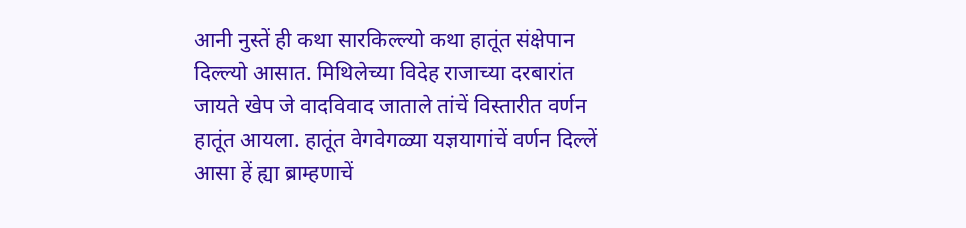आनी नुस्तें ही कथा सारकिल्ल्यो कथा हातूंत संक्षेपान दिल्ल्यो आसात. मिथिलेच्या विदेह राजाच्या दरबारांत जायते खेप जे वादविवाद जाताले तांचें विस्तारीत वर्णन हातूंत आयला. हातूंत वेगवेगळ्या यज्ञयागांचें वर्णन दिल्लें आसा हें ह्या ब्राम्हणाचें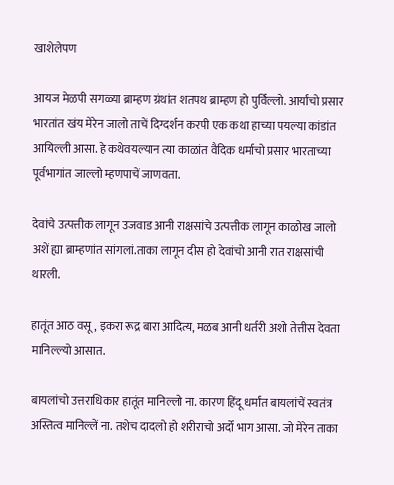खाशेलेपण

आयज मेळपी सगळ्या ब्राम्हण ग्रंथांत शतपथ ब्राम्हण हो पुर्विल्लो. आर्यांचो प्रसार भारतांत खंय मेरेन जालो ताचें दिग्दर्शन करपी एक कथा हाच्या पयल्या कांडांत आयिल्ली आसा. हे कथेवयल्यान त्या काळांत वैदिक धर्माचो प्रसार भारताच्या पूर्वभागांत जाल्लो म्हणपाचें जाणवता.

देवांचे उत्पत्तीक लागून उजवाड आनी राक्षसांचे उत्पत्तीक लागून काळोख जालो अशें ह्या ब्राम्हणांत सांगलां.ताका लागून दीस हो देवांचो आनी रात राक्षसांची थारली.

हातूंत आठ वसू, इकरा रूद्र बारा आदित्य, मळब आनी धर्तरी अशो तेत्तीस देवता मानिल्ल्यो आसात.

बायलांचो उत्तराधिकार हातूंत मानिल्लो ना. कारण हिंदू धर्मांत बायलांचें स्वतंत्र अस्तित्व मानिल्लें ना. तशेच दादलो हो शरीराचो अर्दो भाग आसा. जो मेरेन ताका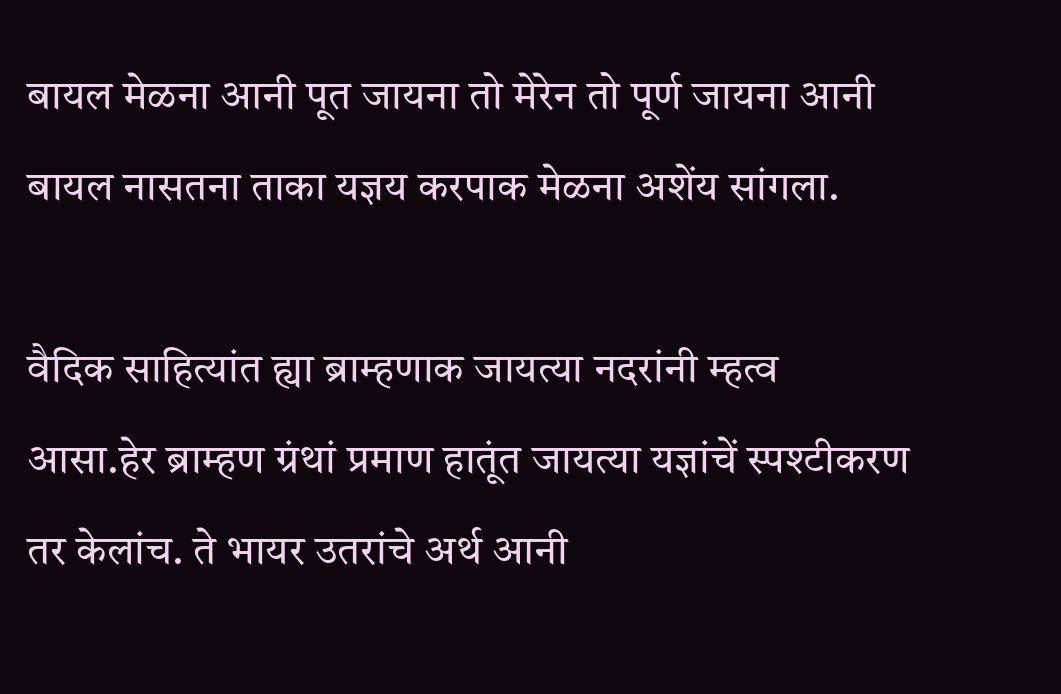बायल मेळना आनी पूत जायना तो मेरेन तो पूर्ण जायना आनी बायल नासतना ताका यज्ञय करपाक मेळना अशेंय सांगला.

वैदिक साहित्यांत ह्या ब्राम्हणाक जायत्या नदरांनी म्हत्व आसा.हेर ब्राम्हण ग्रंथां प्रमाण हातूंत जायत्या यज्ञांचें स्पश्टीकरण तर केलांच. ते भायर उतरांचे अर्थ आनी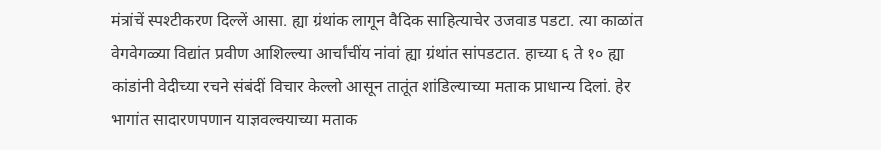मंत्रांचें स्पश्टीकरण दिल्लें आसा. ह्या ग्रंथांक लागून वैदिक साहित्याचेर उजवाड पडटा. त्या काळांत वेगवेगळ्या विद्यांत प्रवीण आशिल्ल्या आर्चांचींय नांवां ह्या ग्रंथांत सांपडटात. हाच्या ६ ते १० ह्या कांडांनी वेदीच्या रचने संबंदीं विचार केल्लो आसून तातूंत शांडिल्याच्या मताक प्राधान्य दिलां. हेर भागांत सादारणपणान याज्ञवल्क्याच्या मताक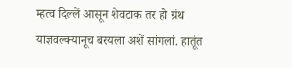म्हत्व दिल्लें आसून शेवटाक तर हो ग्रंथ याज्ञवल्क्यानूच बरयला अशें सांगलां. हातूंत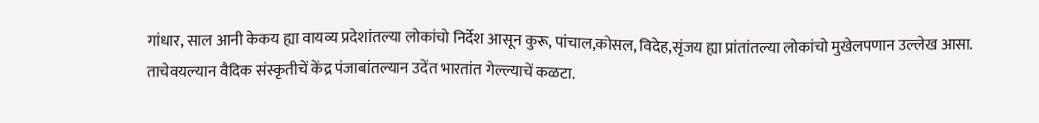गांधार, साल आनी केकय ह्या वायव्य प्रदेशांतल्या लोकांचो निर्देश आसून कुरू, पांचाल,कोसल, विदेह,सृंजय ह्या प्रांतांतल्या लोकांचो मुखेलपणान उल्लेख आसा. ताचेवयल्यान वैदिक संस्कृतीचें केंद्र पंजाबांतल्यान उदेंत भारतांत गेल्ल्याचें कळटा.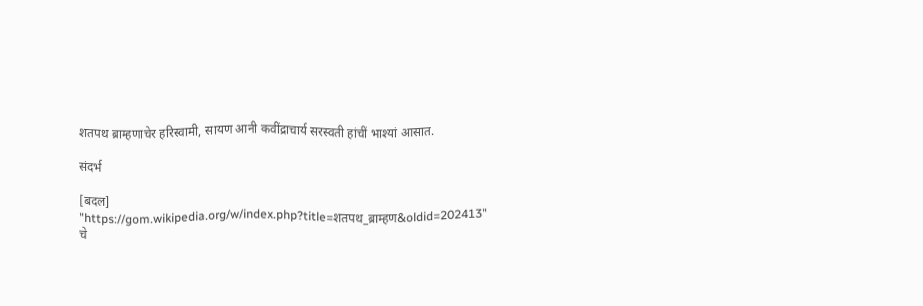शतपथ ब्राम्हणाचेर हरिस्वामी, सायण आनी कवींद्राचार्य सरस्वती हांचीं भाश्यां आसात.

संदर्भ

[बदल]
"https://gom.wikipedia.org/w/index.php?title=शतपथ_ब्राम्हण&oldid=202413" चे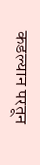कडल्यान परतून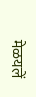मेळयलें